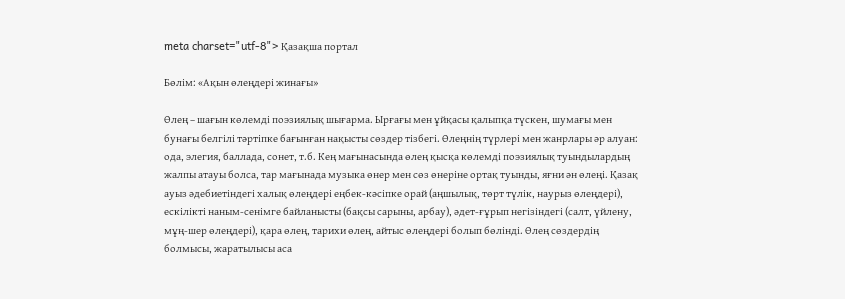meta charset="utf-8"> Қазақша портал

Бөлім: «Ақын өлеңдері жинағы»

Өлең – шағын көлемді поэзиялық шығарма. Ырғағы мен ұйқасы қалыпқа түскен, шумағы мен бунағы белгілі тәртіпке бағынған нақысты сөздер тізбегі. Өлеңнің түрлері мен жанрлары әр алуан: ода, элегия, баллада, сонет, т.б. Кең мағынасында өлең қысқа көлемді поэзиялық туындылардың жалпы атауы болса, тар мағынада музыка өнер мен сөз өнеріне ортақ туынды, яғни ән өлеңі. Қазақ ауыз әдебиетіндегі халық өлеңдері еңбек-кәсіпке орай (аңшылық, төрт түлік, наурыз өлеңдері), ескілікті наным-сенімге байланысты (бақсы сарыны, арбау), әдет-ғұрып негізіндегі (салт, үйлену, мұң-шер өлеңдері), қара өлең, тарихи өлең, айтыс өлеңдері болып бөлінді. Өлең сөздердің болмысы, жаратылысы аса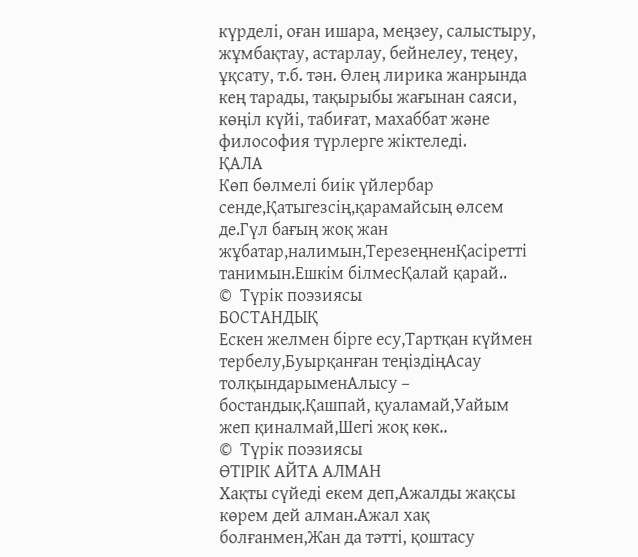күрделі, оған ишара, меңзеу, салыстыру, жұмбақтау, астарлау, бейнелеу, теңеу, ұқсату, т.б. тән. Өлең лирика жанрында кең тарады, тақырыбы жағынан саяси, көңіл күйі, табиғат, махаббат және философия түрлерге жіктеледі.
ҚАЛА
Көп бөлмелі биік үйлербар сенде,Қатыгезсің,қарамайсың өлсем де.Гүл бағың жоқ жан жұбатар,налимын,ТерезеңненҚасіретті танимын.Ешкім білмесҚалай қарай..
©  Түрік поэзиясы
БОСТАНДЫҚ
Ескен желмен бірге есу,Тартқан күймен тербелу,Буырқанған теңіздіңАсау толқындарыменАлысу – бостандық.Қашпай, қуаламай,Уайым жеп қиналмай,Шегі жоқ көк..
©  Түрік поэзиясы
ӨТІРІК АЙТА АЛМАН
Хақты сүйеді екем деп,Ажалды жақсы көрем дей алман.Ажал хақ болғанмен,Жан да тəтті, қоштасу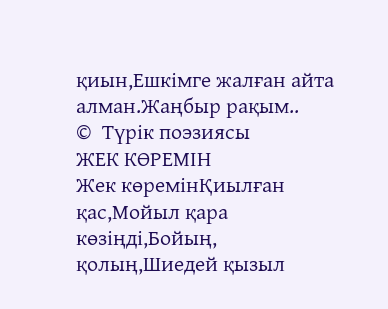қиын,Ешкімге жалған айта алман.Жаңбыр рақым..
©  Түрік поэзиясы
ЖЕК КӨРЕМІН
Жек көремінҚиылған қас,Мойыл қара көзіңді,Бойың, қолың,Шиедей қызыл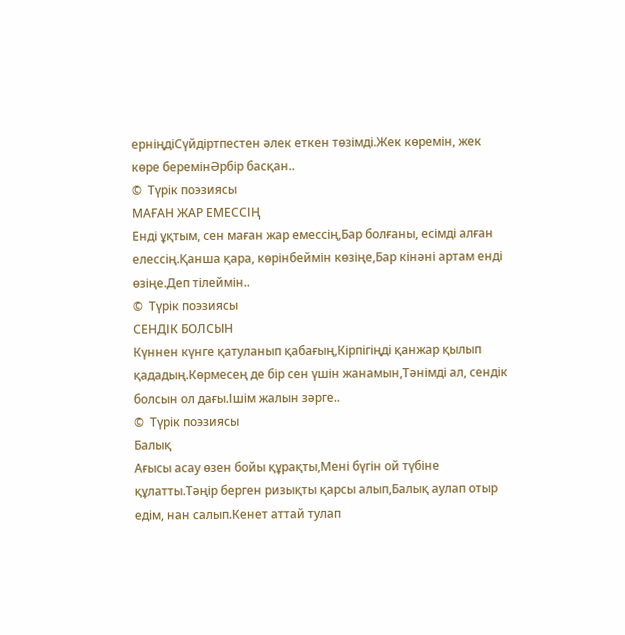ерніңдіСүйдіртпестен əлек еткен төзімді.Жек көремін, жек көре беремінƏрбір басқан..
©  Түрік поэзиясы
МАҒАН ЖАР ЕМЕССІҢ
Енді ұқтым, сен маған жар емессің,Бар болғаны, есімді алған елессің.Қанша қара, көрінбеймін көзіңе,Бар кінəні артам енді өзіңе.Деп тілеймін..
©  Түрік поэзиясы
СЕНДІК БОЛСЫН
Күннен күнге қатуланып қабағың,Кірпігіңді қанжар қылып қададың.Көрмесең де бір сен үшін жанамын,Тəнімді ал, сендік болсын ол дағы.Ішім жалын зəрге..
©  Түрік поэзиясы
Балық
Ағысы асау өзен бойы құрақты,Мені бүгін ой түбіне құлатты.Тəңір берген ризықты қарсы алып,Балық аулап отыр едім, нан салып.Кенет аттай тулап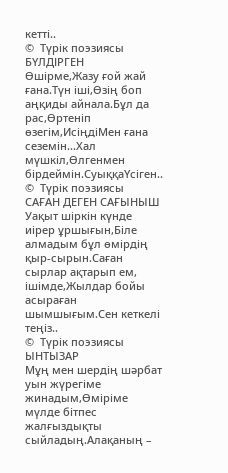кетті..
©  Түрік поэзиясы
БҮЛДІРГЕН
Өшірме,Жазу ғой жай ғана.Түн іші,Өзің боп аңқиды айнала.Бұл да рас,Өртеніп өзегім,ИсіңдіМен ғана сеземін...Хал мүшкіл,Өлгенмен бірдеймін.СуыққаҮсіген..
©  Түрік поэзиясы
САҒАН ДЕГЕН САҒЫНЫШ
Уақыт шіркін күнде иірер ұршығын,Біле алмадым бұл өмірдің қыр-сырын.Саған сырлар ақтарып ем, ішімде,Жылдар бойы асыраған шымшығым.Сен кеткелі теңіз..
©  Түрік поэзиясы
ЫНТЫЗАР
Мұң мен шердің шəрбат уын жүрегіме жинадым,Өміріме мүлде бітпес жалғыздықты сыйладың.Алақаның –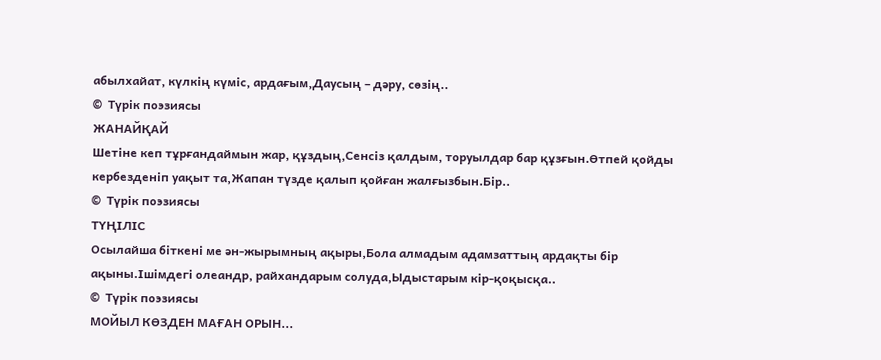абылхайат, күлкің күміс, ардағым,Даусың – дəру, сөзің..
©  Түрік поэзиясы
ЖАНАЙҚАЙ
Шетіне кеп тұрғандаймын жар, құздың,Сенсіз қалдым, торуылдар бар құзғын.Өтпей қойды кербезденіп уақыт та,Жапан түзде қалып қойған жалғызбын.Бір..
©  Түрік поэзиясы
ТҮҢІЛІС
Осылайша біткені ме əн-жырымның ақыры,Бола алмадым адамзаттың ардақты бір ақыны.Ішімдегі олеандр, райхандарым солуда,Ыдыстарым кір-қоқысқа..
©  Түрік поэзиясы
МОЙЫЛ КӨЗДЕН МАҒАН ОРЫН...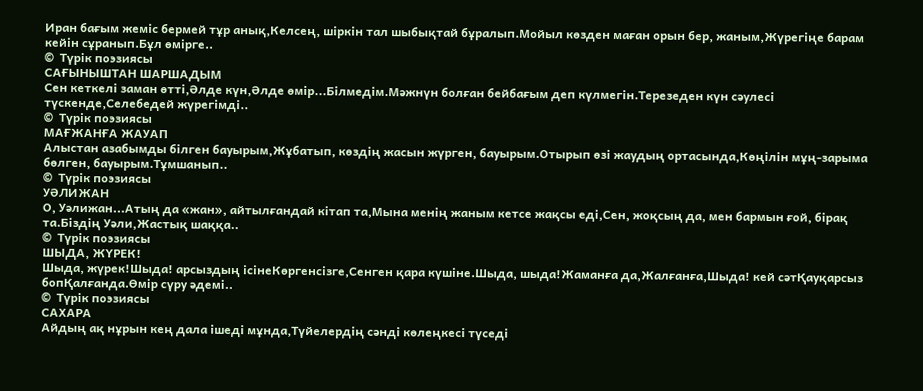Иран бағым жеміс бермей тұр анық,Келсең, шіркін тал шыбықтай бұралып.Мойыл көзден маған орын бер, жаным,Жүрегіңе барам кейін сұранып.Бұл өмірге..
©  Түрік поэзиясы
САҒЫНЫШТАН ШАРШАДЫМ
Сен кеткелі заман өтті,Əлде күн,Əлде өмір...Білмедім.Мəжнүн болған бейбағым деп күлмегін.Терезеден күн сəулесі түскенде,Селебедей жүрегімді..
©  Түрік поэзиясы
МАҒЖАНҒА ЖАУАП
Алыстан азабымды білген бауырым,Жұбатып, көздің жасын жүрген, бауырым.Отырып өзі жаудың ортасында,Көңілін мұң-зарыма бөлген, бауырым.Тұмшанып..
©  Түрік поэзиясы
УƏЛИЖАН
О, Уəлижан...Атың да «жан», айтылғандай кітап та,Мына менің жаным кетсе жақсы еді,Сен, жоқсың да, мен бармын ғой, бірақ та.Біздің Уəли,Жастық шаққа..
©  Түрік поэзиясы
ШЫДА, ЖҮРЕК!
Шыда, жүрек!Шыда! арсыздың ісінеКөргенсізге,Сенген қара күшіне.Шыда, шыда!Жаманға да,Жалғанға,Шыда! кей сəтҚауқарсыз бопҚалғанда.Өмір сүру əдемі..
©  Түрік поэзиясы
САХАРА
Айдың ақ нұрын кең дала ішеді мұнда,Түйелердің сəнді көлеңкесі түседі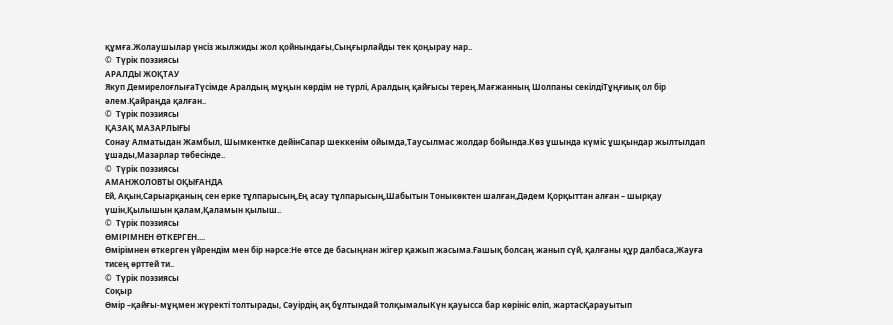құмға.Жолаушылар үнсіз жылжиды жол қойнындағы,Сыңғырлайды тек қоңырау нар..
©  Түрік поэзиясы
АРАЛДЫ ЖОҚТАУ
Якуп ДемирелоғлығаТүсімде Аралдың мұңын көрдім не түрлі, Аралдың қайғысы терең.Мағжанның Шолпаны секілдіТұңғиық ол бір əлем.Қайраңда қалған..
©  Түрік поэзиясы
ҚАЗАҚ МАЗАРЛЫҒЫ
Сонау Алматыдан Жамбыл, Шымкентке дейінСапар шеккенім ойымда,Таусылмас жолдар бойында.Көз ұшында күміс ұшқындар жылтылдап ұшады,Мазарлар төбесінде..
©  Түрік поэзиясы
АМАНЖОЛОВТЫ ОҚЫҒАНДА
Ей, Ақын,Сарыарқаның сен ерке тұлпарысың,Ең асау тұлпарысың,Шабытын Тоныкөктен шалған,Дəдем Қорқыттан алған – шырқау үшін,Қылышын қалам,Қаламын қылыш..
©  Түрік поэзиясы
ӨМІРІМНЕН ӨТКЕРГЕН....
Өмірімнен өткерген үйрендім мен бір нəрсе:Не өтсе де басыңнан жігер қажып жасыма.Ғашық болсаң жанып сүй, қалғаны құр далбаса,Жауға тисең өрттей ти..
©  Түрік поэзиясы
Соқыр
Өмір –қайғы-мұңмен жүректі толтырады, Сəуірдің ақ бұлтындай толқымалыКүн қауысса бар көрініс өліп, жартасҚарауытып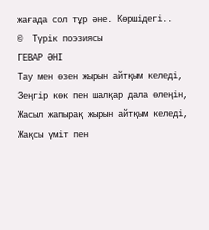жағада сол тұр əне. Көршідегі..
©  Түрік поэзиясы
ГЕВАР ƏНІ
Тау мен өзен жырын айтқым келеді, Зеңгір көк пен шалқар дала өлеңін, Жасыл жапырақ жырын айтқым келеді, Жақсы үміт пен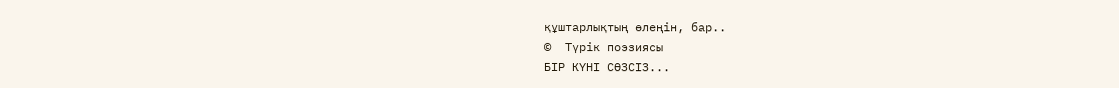құштарлықтың өлеңін, бар..
©  Түрік поэзиясы
БІР КҮНІ СӨЗСІЗ...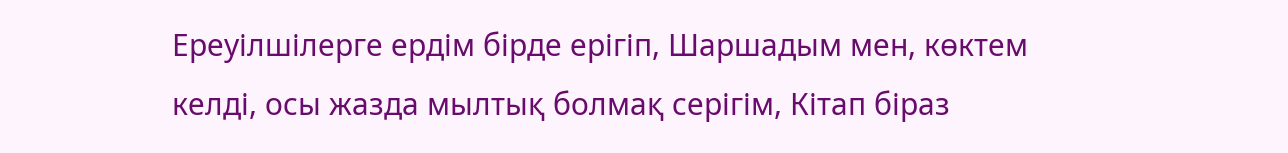Ереуілшілерге ердім бірде ерігіп, Шаршадым мен, көктем келді, осы жазда мылтық болмақ серігім, Кітап біраз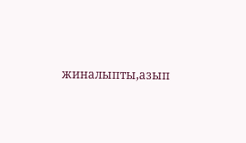жиналыпты,азып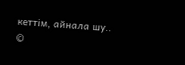кеттім, айнала шу..
©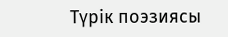Түрік поэзиясы